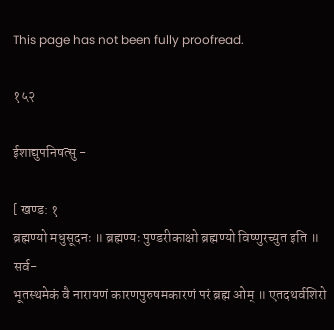This page has not been fully proofread.

१५२

ईशाद्युपनिषत्सु -

[ खण्ड: १
ब्रह्मण्यो मधुसूदनः ॥ ब्रह्मण्यः पुण्डरीकाक्षो ब्रह्मण्यो विष्णुरच्युत इति ॥ सर्व-
भूतस्थमेकं वै नारायणं कारणपुरुषमकारणं परं ब्रह्म ओम् ॥ एतदथर्वशिरो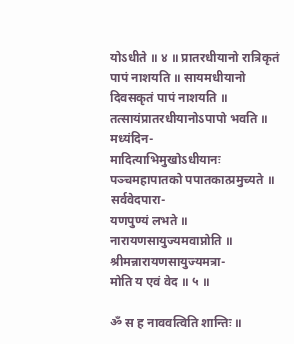योऽधीते ॥ ४ ॥ प्रातरधीयानो रात्रिकृतं पापं नाशयति ॥ सायमधीयानो
दिवसकृतं पापं नाशयति ॥ तत्सायंप्रातरधीयानोऽपापो भवति ॥ मध्यंदिन-
मादित्याभिमुखोऽधीयानः पञ्चमहापातको पपातकात्प्रमुच्यते ॥ सर्ववेदपारा-
यणपुण्यं लभते ॥ नारायणसायुज्यमवाप्नोति ॥ श्रीमन्नारायणसायुज्यमत्रा-
मोति य एवं वेद ॥ ५ ॥

ॐ स ह नाववत्विति शान्तिः ॥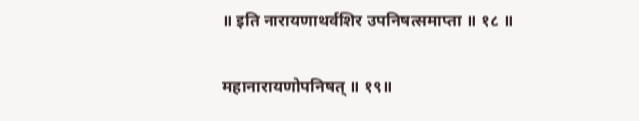॥ इति नारायणाथर्वशिर उपनिषत्समाप्ता ॥ १८ ॥

महानारायणोपनिषत् ॥ १९॥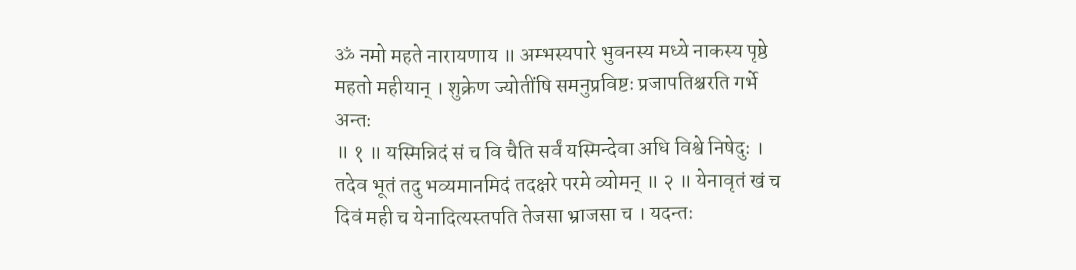ॐ नमो महते नारायणाय ॥ अम्भस्यपारे भुवनस्य मध्ये नाकस्य पृष्ठे
महतो महीयान् । शुक्रेण ज्योतींषि समनुप्रविष्टः प्रजापतिश्चरति गर्भे अन्तः
॥ १ ॥ यस्मिन्निदं सं च वि चैति सर्वं यस्मिन्देवा अधि विश्वे निषेदुः ।
तदेव भूतं तदु भव्यमानमिदं तदक्षरे परमे व्योमन् ॥ २ ॥ येनावृतं खं च
दिवं मही च येनादित्यस्तपति तेजसा भ्राजसा च । यदन्तः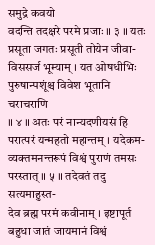समुद्रे कवयो
वदन्ति तदक्षरे परमे प्रजाः ॥ ३ ॥ यतः प्रसूता जगतः प्रसूती तोयेन जीवा-
विससर्ज भूम्याम् । यत ओषधीभिः पुरुषान्पशूंश्च विवेश भूतानि चराचराणि
॥ ४ ॥ अतः परं नान्यदणीयसं हि परात्परं यन्महतो महान्तम् । यदेकम-
व्यक्तमनन्तरूपं विश्वं पुराणं तमसः परस्तात् ॥ ५ ॥ तदेवतं तदु सत्यमाहुस्त-
देव ब्रह्म परमं कवीनाम् । इष्टापूर्त बहुधा जातं जायमानं विश्वं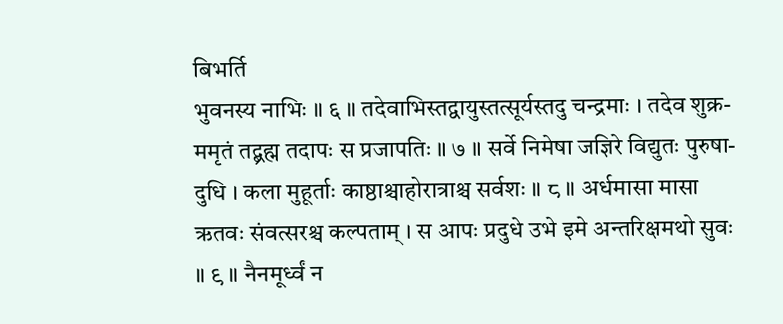बिभर्ति
भुवनस्य नाभिः ॥ ६ ॥ तदेवाभिस्तद्वायुस्तत्सूर्यस्तदु चन्द्रमाः । तदेव शुक्र-
ममृतं तद्ब्रह्म तदापः स प्रजापतिः ॥ ७ ॥ सर्वे निमेषा जज्ञिरे विद्युतः पुरुषा-
दुधि । कला मुहूर्ताः काष्ठाश्चाहोरात्राश्च सर्वशः ॥ ८ ॥ अर्धमासा मासा
ऋतवः संवत्सरश्च कल्पताम् । स आपः प्रदुधे उभे इमे अन्तरिक्षमथो सुवः
॥ ९ ॥ नैनमूर्ध्वं न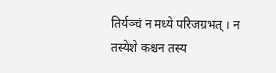तिर्यञ्चं न मध्ये परिजग्रभत् । न तस्येशे कश्चन तस्य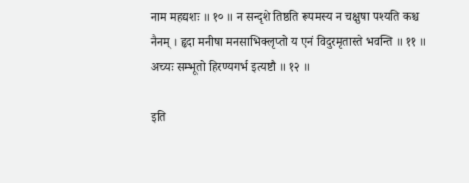नाम महद्यशः ॥ १० ॥ न सन्दृशे तिष्ठति रूपमस्य न चक्षुषा पश्यति कश्च
नैनम् । हृदा मनीषा मनसाभिक्लृप्तो य एनं विदुरमृतास्ते भवन्ति ॥ ११ ॥
अच्यः सम्भूतो हिरण्यगर्भ इत्यष्टौ ॥ १२ ॥

इति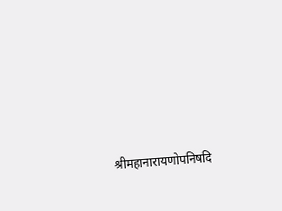श्रीमहानारायणोपनिषदि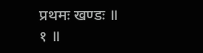प्रथमः खण्डः ॥ १ ॥